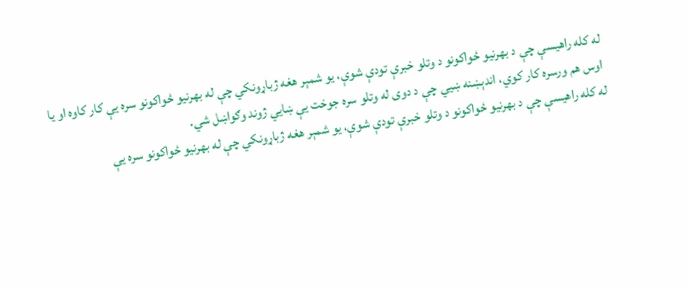له کله راهیسې چې د بهرنيو ځواكونو د وتلو خبرې تودې شوې، يو شمېر هغه ژباړونكي چې له بهرنيو ځواكونو سره يې كار كاوه او يا اوس هم ورسره كار كوي، اندېښنه ښيي چې د دوی له وتلو سره جوخت يې ښايي ژوند وګواښل شي.
له کله راهیسې چې د بهرنيو ځواكونو د وتلو خبرې تودې شوې، يو شمېر هغه ژباړونكي چې له بهرنيو ځواكونو سره يې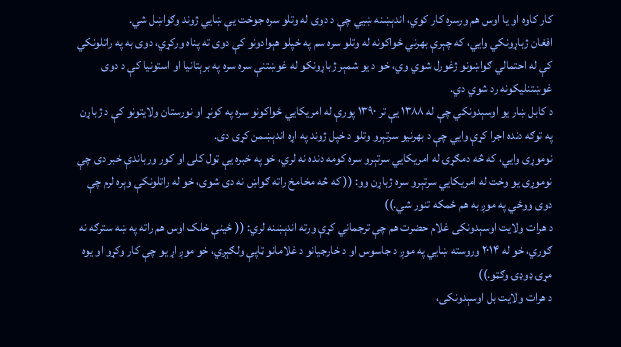كار كاوه او يا اوس هم ورسره كار كوي، اندېښنه ښيي چې د دوی له وتلو سره جوخت يې ښايي ژوند وګواښل شي.
افغان ژباړونكي وايي، كه چېرې بهرني ځواکونه له وتلو سره سم په خپلو هېوادونو کې دوی ته پناه ورکړي، دوى به په راتلونكي كې له احتمالي ګواښونو ژغورل شوي وي، خو د یو شمېر ژباړونكو له غوښتنې سره سره په برېتانيا او استونيا كې د دوى غوښتنليكونه رد شوي دي.
د كابل ښار يو اوسېدونكي چې له ۱۳۸۸ يې تر ۱۳۹۰ پورې له امريكايي ځواكونو سره په كونړ او نورستان ولايتونو كې د ژباړن په توګه دنده اجرا كړې وايي چې د بهرنیو سرتېرو وتلو د خپل ژوند په اړه اندېښمن کړی دی.
نوموړى وايي، که څه دمګړۍ له امريكايي سرتېرو سره کومه دنده نه لري، خو په خبره یې ټول کلی او کور ورباندې خبر دی چې نوموړى يو وخت له امريكايي سرتېرو سره ژباړن وو: (( که څه مخامخ راته ګواښ نه دی شوی، خو له راتلونکې وېره لرم چې دوی ووځي په موږ به هم ځمکه تنور شي.))
د هرات ولايت اوسېدونكى غلام حضرت هم چې ترجماني کړې ورته اندېښنه لري: (( ځینې خلک اوس هم راته په ښه سترګه نه ګوري، خو له ۲۰۱۴ وروسته ښايي په موږ د جاسوس او د خارجیانو د غلامانو ټاپې ولګېږي، خو موږ اړ يو چې كار وكړو او یوه مړۍ ډوډۍ وګټو.))
د هرات ولایت بل اوسېدونكى،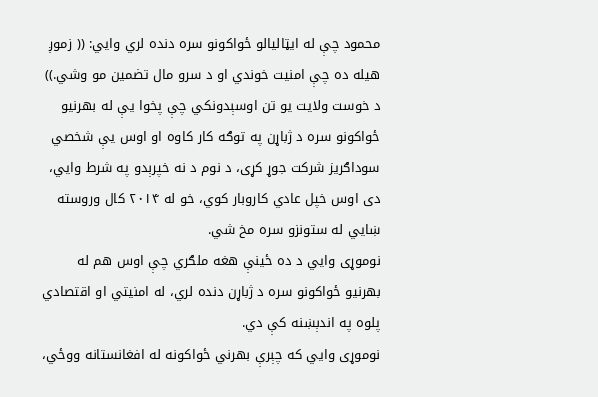محمود چې له ايټاليالو ځواكونو سره دنده لري وايي: (( زموږ هیله ده چې امنیت خوندي او د سرو مال تضمین مو وشي.))
د خوست ولايت يو تن اوسېدونكي چې پخوا يې له بهرنيو ځواکونو سره د ژباړن په توګه کار کاوه او اوس يې شخصي سوداګريز شرکت جوړ کړى، د نوم د نه خپرېدو په شرط وايي، دی اوس خپل عادي کاروبار کوي، خو له ۲۰۱۴ كال وروسته ښايي له ستونزو سره مخ شي.
نوموړى وايي د ده ځينې هغه ملګري چې اوس هم له بهرنيو ځواکونو سره د ژباړن دنده لري، له امنيتي او اقتصادي پلوه په اندېښنه کې دي.
نوموړى وايي که چېرې بهرني ځواکونه له افغانستانه ووځي،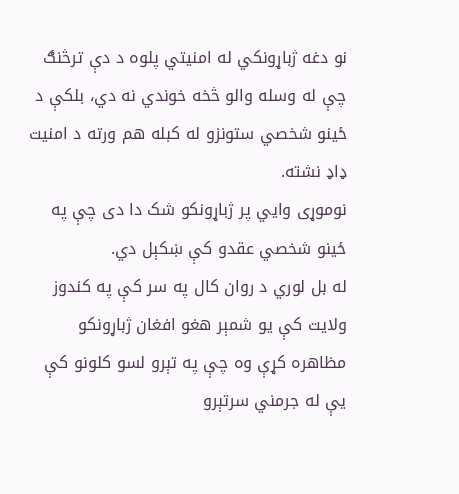نو دغه ژباړونكي له امنيتي پلوه د دې ترڅنګ چې له وسله والو څخه خوندي نه دي، بلکې د ځينو شخصي ستونزو له كبله هم ورته د امنيت ډاډ نشته.
نوموړى وايي پر ژباړونكو شک دا دى چې په ځينو شخصي عقدو کې ښکېل دي.
له بل لوري د روان کال په سر کې په كندوز ولايت كې يو شمېر هغو افغان ژباړونكو مظاهره کړې وه چې په تېرو لسو كلونو كې يې له جرمني سرتېرو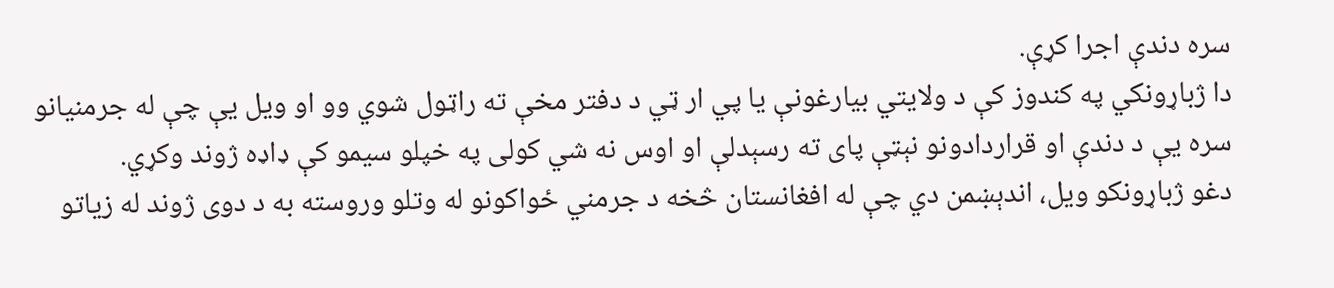سره دندې اجرا كړې.
دا ژباړونكي په كندوز كې د ولايتي بيارغونې يا پي ار ټي د دفتر مخې ته راټول شوي وو او ویل یې چې له جرمنيانو سره يې د دندې او قراردادونو نېټې پاى ته رسېدلې او اوس نه شي كولى په خپلو سيمو كې ډاډه ژوند وكړي.
دغو ژباړونكو ویل، اندېښمن دي چې له افغانستان څخه د جرمني ځواكونو له وتلو وروسته به د دوى ژوند له زياتو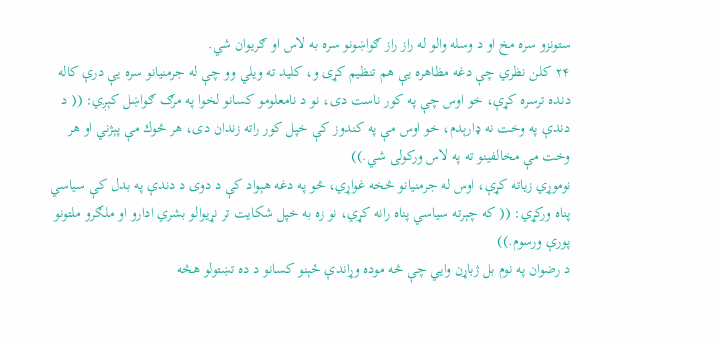ستونزو سره مخ او د وسله والو له راز راز ګواښونو سره به لاس او ګريوان شي.
۲۴ كلن نظري چې دغه مظاهره يې هم تنظيم كړى و، کلید ته ویلي وو چې له جرمنيانو سره يې درې كاله دنده ترسره كړې، خو اوس چې په كور ناست دی، نو د نامعلومو کسانو لخوا په مرګ ګواښل كېږي: (( د دندې په وخت نه ډارېدم، خو اوس مې په كندوز كې خپل كور راته زندان دى، هر څوك مې پېژني او هر وخت مې مخالفينو ته په لاس وركولى شي.))
نوموړي زياته كړې، اوس له جرمنيانو څخه غواړي، څو په دغه هېواد كې د دوى د دندې په بدل كې سياسي پناه وركړي: (( كه چېرته سياسي پناه رانه كړي، نو زه به خپل شكايت تر نړيوالو بشري ادارو او ملګرو ملتونو پورې ورسوم.))
د رضوان په نوم بل ژباړن وايي چې څه موده وړاندې ځېنو كسانو د ده تښتولو هڅه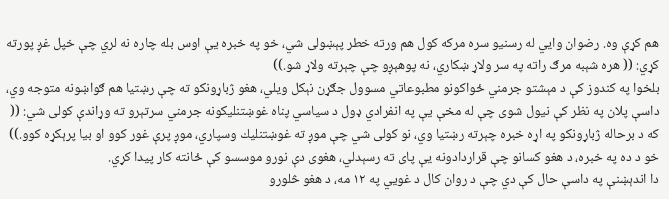هم كړې وه. رضوان وايي له رسنيو سره مرکه کول هم ورته خطر پېښولى شي، خو په خبره يې اوس بله چاره نه لري چې خپل غږ پورته كړي: (( هره شېبه مرګ راته په سر ولاړ ښكاري، نه پوهېږو چې چېرته ولاړ شو.))
بلخوا په کندوز کې د مېشتو جرمني ځواكونو مطبوعاتي مسوول جګړن نېكل ویلي، هغو ژباړونكو ته چې رښتيا هم ګواښونه متوجه وي، داسې پلان په نظر كې نيول شوى چې له مخې يې په انفرادي ډول د سياسي پناه غوښتنليكونه جرمني سرتېرو ته وړاندې كولى شي: (( كه د برحاله ژباړونكو په اړه خبره چېرته رښتيا وي، نو كولى شي چې موږ ته غوښتنليك وسپاري، موږ پرې غور كوو او بيا پرېكړه كوو.))
خو د ده په خبره، د هغو كسانو چې قراردادونه يې پای ته رسېدلي، هغوى دې نورو موسسو كې ځانته كار پيدا كړي.
دا اندېښنې په داسې حال کې دي چې د روان كال د غويي په ۱۲ مه، د هغو څلورو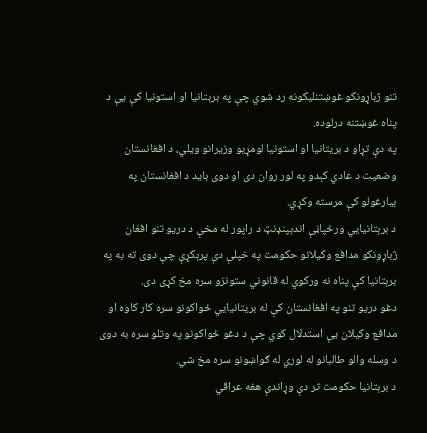تنو ژباړونكو غوښتنليكونه رد شوي چې په برېتانيا او استونيا كې يې د پناه غوښتنه درلوده.
په دې تړاو د بریتانيا او استونيا لومړيو وزيرانو ويلي، د افغانستان وضعيت د عادي كېدو په لور روان دى او دوى بايد د افغانستان په بيارغولو كې مرسته وكړي.
د برېتانيايي ورځپاڼې اندېپنډنټ د راپور له مخې د دريو تنو افغان ژباړونكو مدافع وكيلانو حكومت په خپلې دې پرېكړې چې دوى ته به په برېتانيا كې پناه نه وركوي له قانوني ستونزو سره مخ كړى دى.
دغو دريو تنو په افغانستان كې له بریتانيايي ځواكونو سره كار كاوه او مدافع وكيلان يې استدلال كوي چې د دغو ځواكونو په وتلو سره به دوى د وسله والو طالبانو له لوري له ګواښونو سره مخ شي.
د برېتانيا حكومت تر دې وړاندې هغه عراقي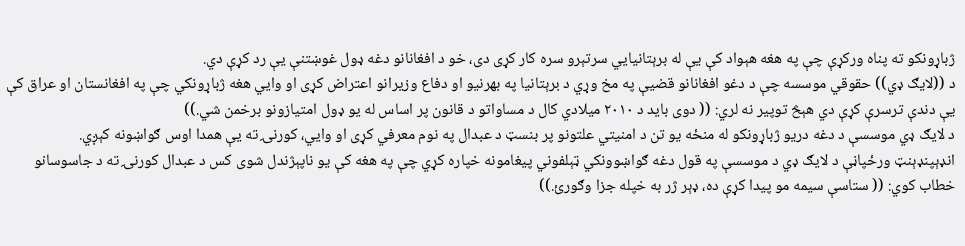ژباړونكو ته پناه وركړې چې په هغه هېواد كې يې له برېتانيايي سرتېرو سره كار كړى دى، خو د افغانانو دغه ډول غوښتنې يې رد كړې دي.
د ((لايګ ډي)) حقوقي موسسه چې د دغو افغانانو قضيې په مخ وړي د برېتانيا په بهرنيو او دفاع وزيرانو اعتراض كړى او وايي هغه ژباړونكي چې په افغانستان او عراق كې يې دندې ترسرې كړې دي هېڅ توپير نه لري: (( دوى بايد د ۲۰۱۰ ميلادي كال د مساواتو د قانون پر اساس له يو ډول امتيازونو برخمن شي.))
د لايګ ډي موسسې د دغه دريو ژباړونكو له منځه يو تن د امنيتي علتونو پر بنسټ د عبدال په نوم معرفي كړى او وايي، كورنۍ ته يې همدا اوس ګواښونه كېږي.
انډېپنډېنټ ورځپاڼې د لايګ ډي د موسسې په قول دغه ګواښوونكي ټېلفوني پيغامونه خپاره كړي چې په هغه كې يو ناپېژندل شوى كس د عبدال كورنۍ ته د جاسوسانو خطاب كوي: (( ستاسې سيمه مو پيدا كړې ده، ډېر ژر به خپله جزا وګورئ.))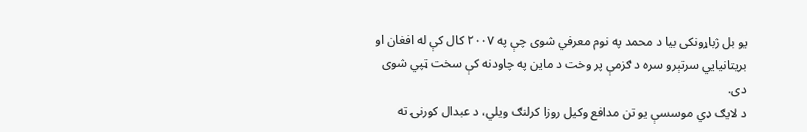يو بل ژباړونكی بيا د محمد په نوم معرفي شوى چې په ۲۰۰۷ كال كې له افغان او بریتانيايي سرتېرو سره د ګزمې پر وخت د ماين په چاودنه كې سخت ټپي شوى دى.
د لايګ ډي موسسې يو تن مدافع وكيل روزا كرلنګ ویلي، د عبدال كورنۍ ته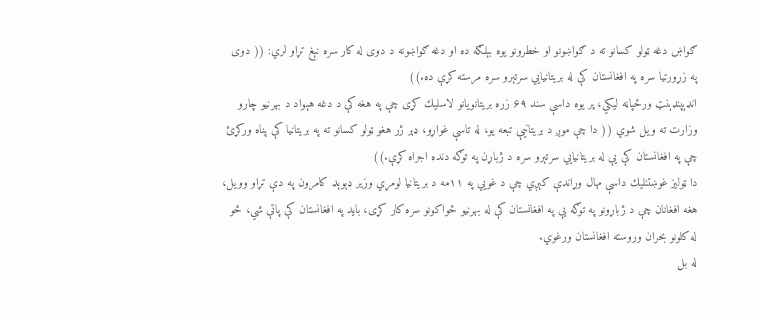ګواښ دغه ټولو كسانو ته د ګواښونو او خطرونو يوه بېلګه ده او دغه ګواښونه د دوى له كار سره نېغ تړاو لري: (( دوى په زړورتيا سره په افغانستان كې له بریتانيايي سرتېرو سره مرسته كړې ده.))
انډېپنډېنټ ورځپاڼه ليكي، پر يوه داسې سند ۶۹ زره بریتانویانو لاسليك كړى چې په هغه كې د دغه هېواد د بهرنيو چارو وزارت ته ويل شوي (( دا چې موږ د بریتانيې تبعه يو، له تاسې غواړو، ډېر ژر هغو ټولو كسانو ته په بریتانيا كې پناه وركړئ چې په افغانستان كې يې له بریتانيايي سرتېرو سره د ژباړن په توګه دنده اجراه كړې.))
دا ټوليز غوښتنليك داسې مهال وړاندې كېږي چې د غويي په ۱۱مه د بریتانيا لومړي وزير ډېوېډ كامرون په دې تړاو وويل، هغه افغانان چې د ژباړونو په توګه يې په افغانستان كې له بهرنيو ځواكونو سره كار كړى، بايد په افغانستان كې پاتې شي، څو له كلونو بحران وروسته افغانستان ورغوي.
له بل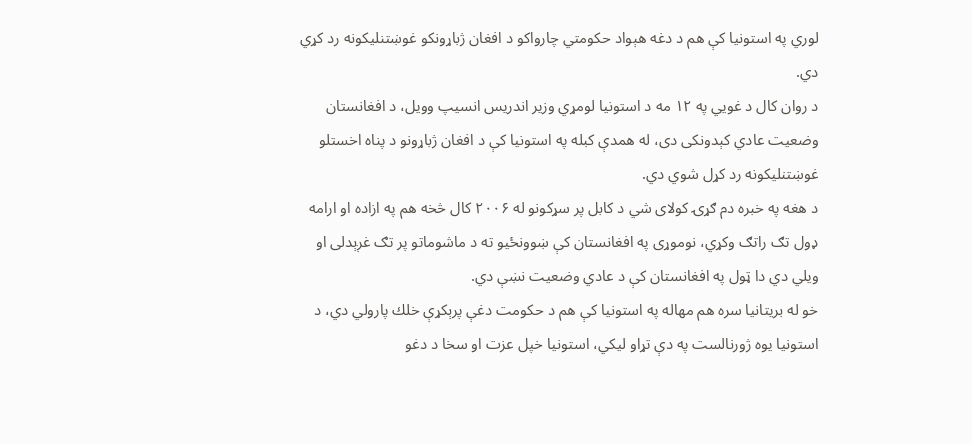لوري په استونيا كې هم د دغه هېواد حكومتي چارواكو د افغان ژباړونكو غوښتنليكونه رد كړي دي.
د روان كال د غويي په ۱۲ مه د استونيا لومړي وزير اندريس انسيپ وويل، د افغانستان وضعيت عادي كېدونكى دى، له همدې كبله په استونيا كې د افغان ژباړونو د پناه اخستلو غوښتنليكونه رد كړل شوي دي.
د هغه په خبره دم ګړۍ كولاى شي د كابل پر سړكونو له ۲۰۰۶ كال څخه هم په ازاده او ارامه ډول تګ راتګ وكړي، نوموړى په افغانستان كې ښوونځيو ته د ماشوماتو پر تګ غږېدلى او ويلي دي دا ټول په افغانستان كې د عادي وضعيت نښې دي.
خو له بریتانيا سره هم مهاله په استونيا كې هم د حكومت دغې پرېكړې خلك پارولي دي، د استونيا يوه ژورنالست په دې تړاو ليكي، استونيا خپل عزت او سخا د دغو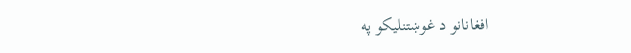افغانانو د غوښتنليكو په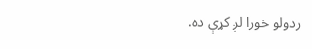ردولو خورا لږ كړې ده.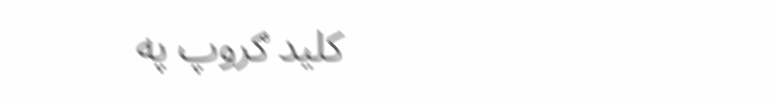کلید ګروپ په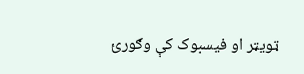ټویټر او فیسبوک کې وګورئ